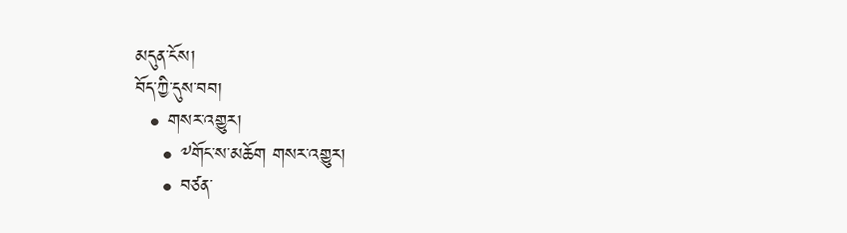མདུན་ངོས།
བོད་ཀྱི་དུས་བབ།
  • གསར་འགྱུར།
    • ༸གོང་ས་མཆོག གསར་འགྱུར།
    • བཙན་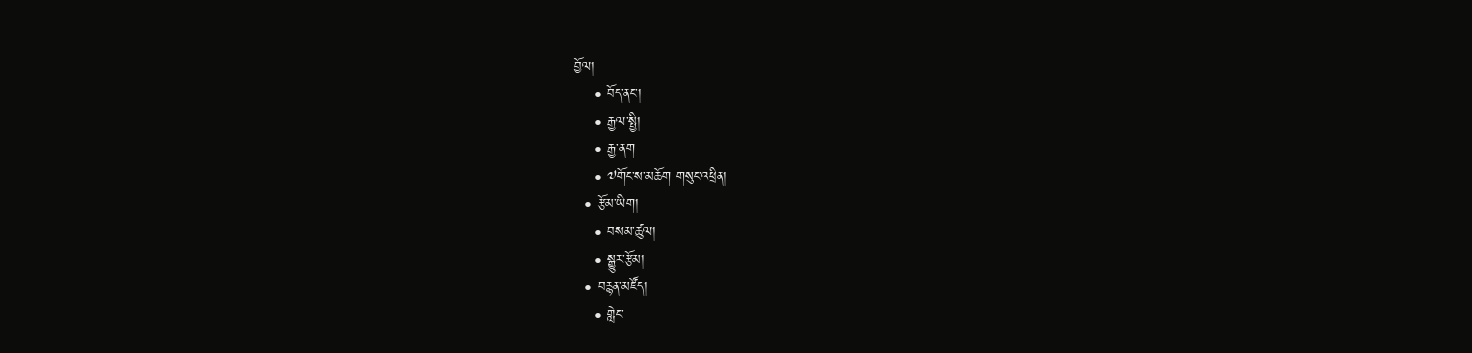བྱོལ།
    • བོད་ནང་།
    • རྒྱལ་སྤྱི།
    • རྒྱ་ནག
    • ༧གོང་ས་མཆོག གསུང་འཕྲིན།
  • རྩོམ་ཡིག།
    • བསམ་ཚུལ།
    • སྒྱུར་རྩོམ།
  • བརྙན་མཛོད།
    • གླེང་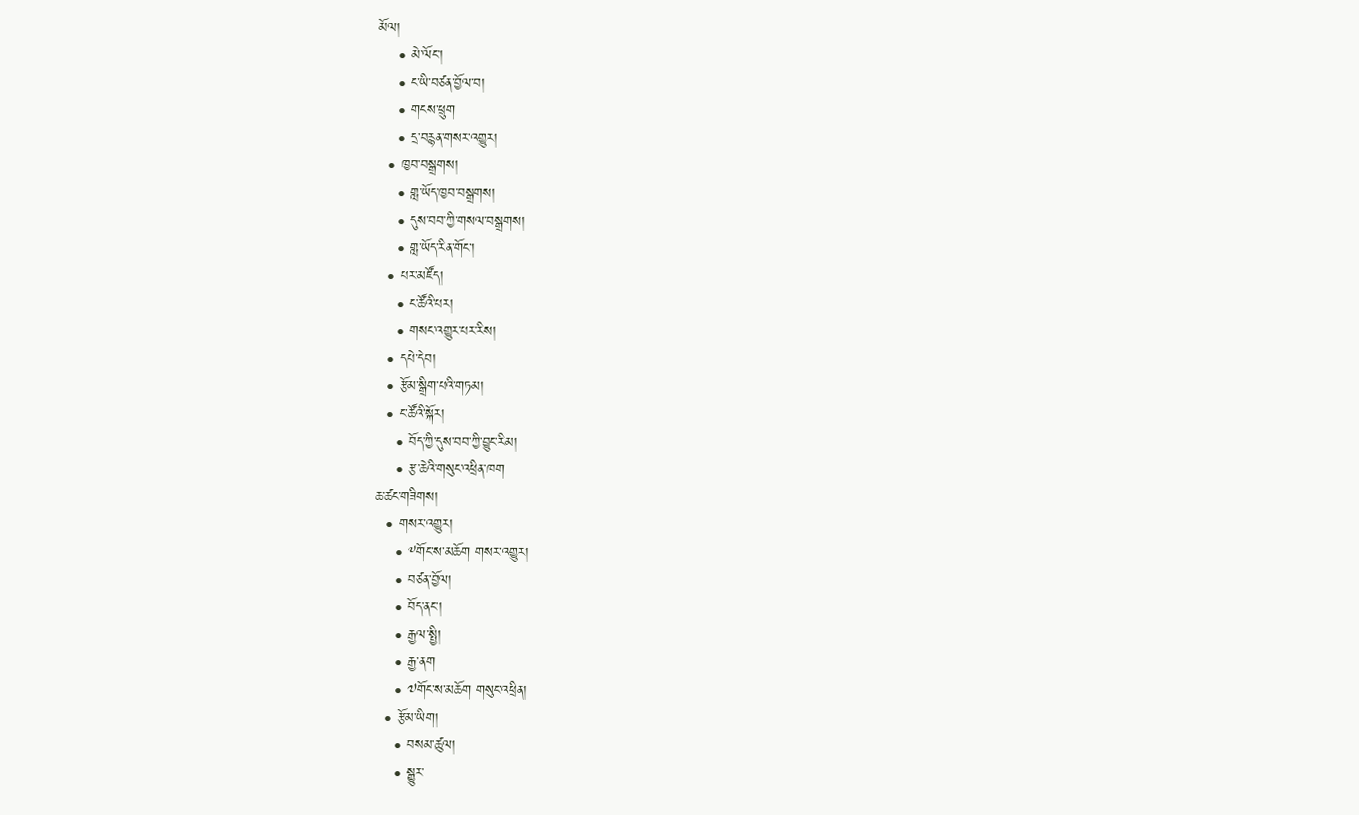མོལ།
    • མེ་ལོང་།
    • ང་ཡི་བཙན་བྱོལ་བ།
    • གངས་ཕྲུག
    • དྲ་བརྙན་གསར་འགྱུར།
  • ཁྱབ་བསྒྲགས།
    • གླ་ཡོད་ཁྱབ་བསྒྲགས།
    • དུས་བབ་ཀྱི་གསལ་བསྒྲགས།
    • གླ་ཡོད་རིན་གོང་།
  • པར་མཛོད།
    • ང་ཚོའི་པར།
    • གསང་འགྱུར་པར་རིས།
  • དཔེ་དེབ།
  • རྩོམ་སྒྲིག་པའི་གཏམ།
  • ང་ཚོའི་སྐོར།
    • བོད་ཀྱི་དུས་བབ་ཀྱི་བྱུང་རིམ།
    • རྩ་ཆེའི་གསུང་འཕྲིན་ཁག
ཆ་ཚང་གཟིགས།
  • གསར་འགྱུར།
    • ༸གོང་ས་མཆོག གསར་འགྱུར།
    • བཙན་བྱོལ།
    • བོད་ནང་།
    • རྒྱལ་སྤྱི།
    • རྒྱ་ནག
    • ༧གོང་ས་མཆོག གསུང་འཕྲིན།
  • རྩོམ་ཡིག།
    • བསམ་ཚུལ།
    • སྒྱུར་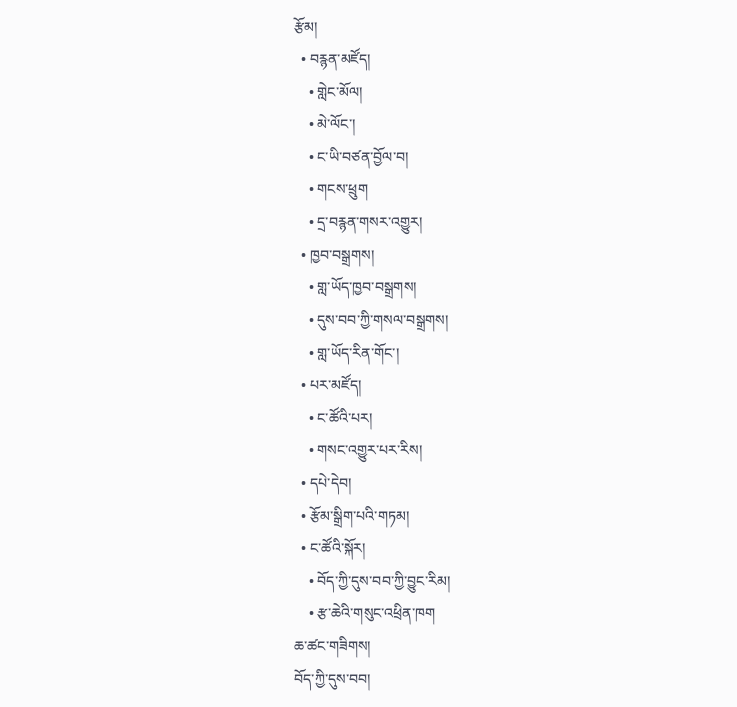རྩོམ།
  • བརྙན་མཛོད།
    • གླེང་མོལ།
    • མེ་ལོང་།
    • ང་ཡི་བཙན་བྱོལ་བ།
    • གངས་ཕྲུག
    • དྲ་བརྙན་གསར་འགྱུར།
  • ཁྱབ་བསྒྲགས།
    • གླ་ཡོད་ཁྱབ་བསྒྲགས།
    • དུས་བབ་ཀྱི་གསལ་བསྒྲགས།
    • གླ་ཡོད་རིན་གོང་།
  • པར་མཛོད།
    • ང་ཚོའི་པར།
    • གསང་འགྱུར་པར་རིས།
  • དཔེ་དེབ།
  • རྩོམ་སྒྲིག་པའི་གཏམ།
  • ང་ཚོའི་སྐོར།
    • བོད་ཀྱི་དུས་བབ་ཀྱི་བྱུང་རིམ།
    • རྩ་ཆེའི་གསུང་འཕྲིན་ཁག
ཆ་ཚང་གཟིགས།
བོད་ཀྱི་དུས་བབ།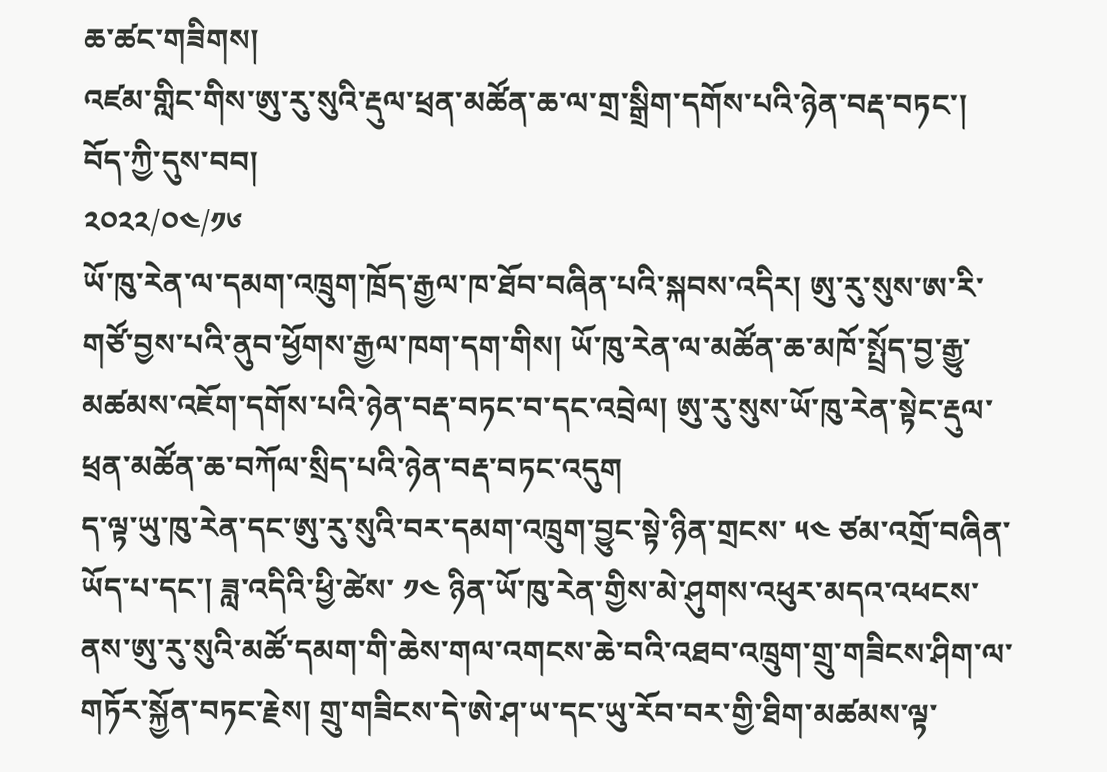ཆ་ཚང་གཟིགས།
འཛམ་གླིང་གིས་ཨུ་རུ་སུའི་རྡུལ་ཕྲན་མཚོན་ཆ་ལ་གྲ་སྒྲིག་དགོས་པའི་ཉེན་བརྡ་བཏང་།
བོད་ཀྱི་དུས་བབ།
༢༠༢༢/༠༤/༡༦
ཡོ་ཁུ་རེན་ལ་དམག་འཁྲུག་ཁྲོད་རྒྱལ་ཁ་ཐོབ་བཞིན་པའི་སྐབས་འདིར། ཨུ་རུ་སུས་ཨ་རི་གཙོ་བྱས་པའི་ནུབ་ཕྱོགས་རྒྱལ་ཁག་དག་གིས། ཡོ་ཁུ་རེན་ལ་མཚོན་ཆ་མཁོ་སྤྲོད་བྱ་རྒྱུ་མཚམས་འཇོག་དགོས་པའི་ཉེན་བརྡ་བཏང་བ་དང་འབྲེལ། ཨུ་རུ་སུས་ཡོ་ཁུ་རེན་སྟེང་རྡུལ་ཕྲན་མཚོན་ཆ་བཀོལ་སྲིད་པའི་ཉེན་བརྡ་བཏང་འདུག
ད་ལྟ་ཡུ་ཁུ་རེན་དང་ཨུ་རུ་སུའི་བར་དམག་འཁྲུག་བྱུང་སྟེ་ཉིན་གྲངས་ ༥༤ ཙམ་འགྲོ་བཞིན་ཡོད་པ་དང་། ཟླ་འདིའི་ཕྱི་ཚེས་ ༡༤ ཉིན་ཡོ་ཁུ་རེན་གྱིས་མེ་ཤུགས་འཕུར་མདའ་འཕངས་ནས་ཨུ་རུ་སུའི་མཚོ་དམག་གི་ཆེས་གལ་འགངས་ཆེ་བའི་འཐབ་འཁྲུག་གྲུ་གཟིངས་ཤིག་ལ་གཏོར་སྐྱོན་བཏང་རྗེས། གྲུ་གཟིངས་དེ་ཨེ་ཤ་ཡ་དང་ཡུ་རོབ་བར་གྱི་ཐིག་མཚམས་ལྟ་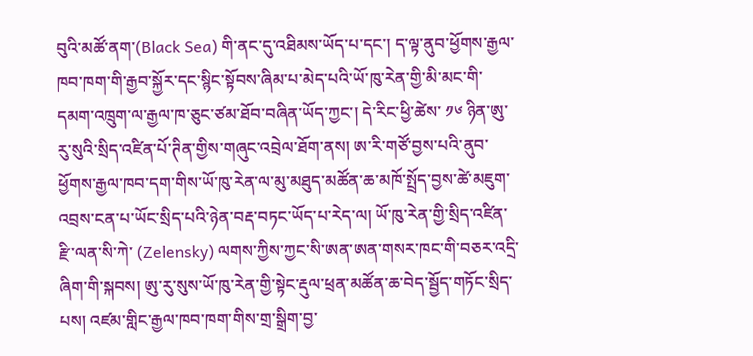བུའི་མཚོ་ནག་(Black Sea) གི་ནང་དུ་འཐིམས་ཡོད་པ་དང་། ད་ལྟ་ནུབ་ཕྱོགས་རྒྱལ་ཁབ་ཁག་གི་རྒྱབ་སྐྱོར་དང་སྙིང་སྟོབས་ཞིམ་པ་མེད་པའི་ཡོ་ཁུ་རེན་གྱི་མི་མང་གི་དམག་འཁྲུག་ལ་རྒྱལ་ཁ་ཅུང་ཙམ་ཐོབ་བཞིན་ཡོད་ཀྱང་། དེ་རིང་ཕྱི་ཚེས་ ༡༦ ཉིན་ཨུ་རུ་སུའི་སྲིད་འཛིན་པོ་ཊིན་གྱིས་གཞུང་འབྲེལ་ཐོག་ནས། ཨ་རི་གཙོ་བྱས་པའི་ནུབ་ཕྱོགས་རྒྱལ་ཁབ་དག་གིས་ཡོ་ཁུ་རེན་ལ་མུ་མཐུད་མཚོན་ཆ་མཁོ་སྤྲོད་བྱས་ཚེ་མཇུག་འབྲས་ངན་པ་ཡོང་སྲིད་པའི་ཉེན་བརྡ་བཏང་ཡོད་པ་རེད་ལ། ཡོ་ཁུ་རེན་གྱི་སྲིད་འཛིན་རྫི་ལན་སི་ཀེ་ (Zelensky) ལགས་ཀྱིས་ཀྱང་སི་ཨན་ཨན་གསར་ཁང་གི་བཅར་འདྲི་ཞིག་གི་སྐབས། ཨུ་རུ་སུས་ཡོ་ཁུ་རེན་གྱི་སྟེང་རྡུལ་ཕྲན་མཚོན་ཆ་བེད་སྦྱོད་གཏོང་སྲིད་པས། འཛམ་གླིང་རྒྱལ་ཁབ་ཁག་གིས་གྲ་སྒྲིག་བྱ་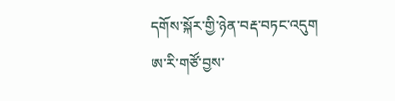དགོས་སྐོར་གྱི་ཉེན་བརྡ་བཏང་འདུག
ཨ་རི་གཙོ་བྱས་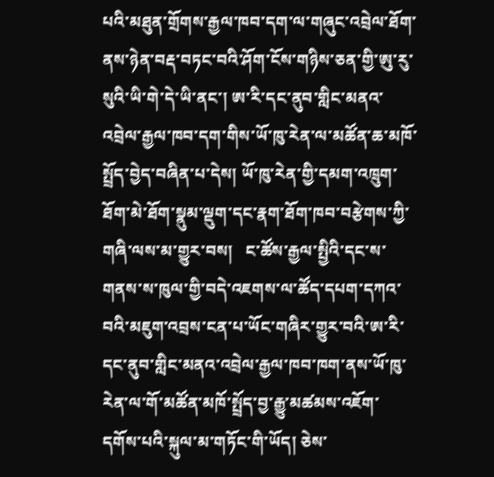པའི་མཐུན་གྲོགས་རྒྱལ་ཁབ་དག་ལ་གཞུང་འབྲེལ་ཐོག་ནས་ཉེན་བརྡ་བཏང་བའི་ཤོག་ངོས་གཉིས་ཅན་གྱི་ཨུ་རུ་སུའི་ཡི་གེ་དེ་ཡི་ནང་། ཨ་རི་དང་ནུབ་གླིང་མནའ་འབྲེལ་རྒྱལ་ཁབ་དག་གིས་ཡོ་ཁུ་རེན་ལ་མཚོན་ཆ་མཁོ་སྤྲོད་བྱེད་བཞིན་པ་དེས། ཡོ་ཁུ་རེན་གྱི་དམག་འཁྲུག་ཐོག་མེ་ཐོག་སྣུམ་ལྡུག་དང་རྣག་ཐོག་ཁབ་བརྩེགས་ཀྱི་གཞི་ལས་མ་གྱུར་བས།   ང་ཚོས་རྒྱལ་སྤྱིའི་དང་ས་གནས་ས་ཁུལ་གྱི་བདེ་འཇགས་ལ་ཚོད་དཔག་དཀའ་བའི་མཇུག་འབྲས་ངན་པ་ཡོང་གཞིར་གྱུར་བའི་ཨ་རི་དང་ནུབ་གླིང་མནའ་འབྲེལ་རྒྱལ་ཁབ་ཁག་ནས་ཡོ་ཁུ་རེན་ལ་གོ་མཚོན་མཁོ་སྤྲོད་བྱ་རྒྱུ་མཚམས་འཇོག་དགོས་པའི་སྐུལ་མ་གཏོང་གི་ཡོད། ཅེས་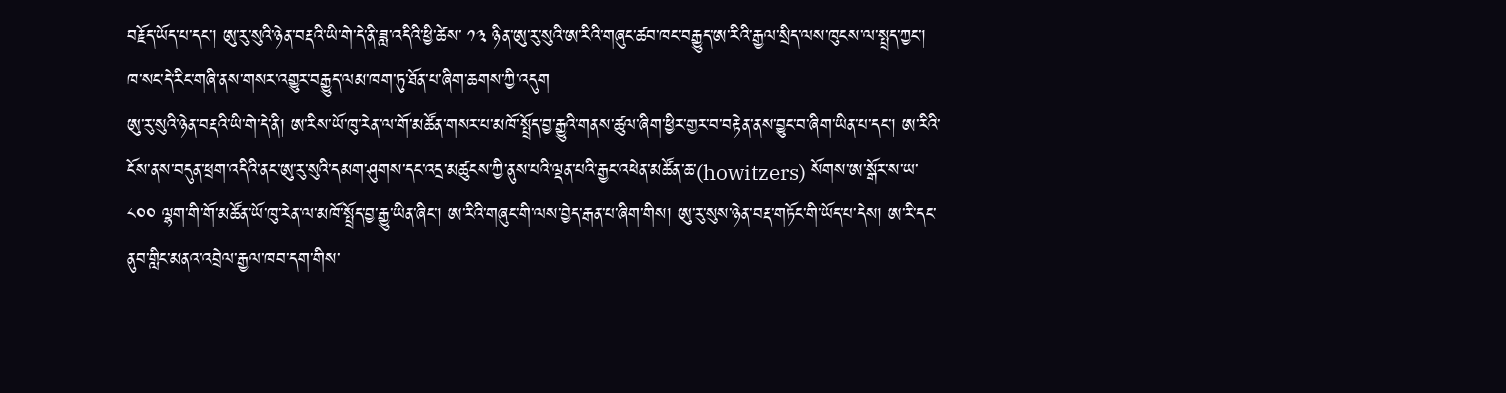བརྗོད་ཡོད་པ་དང་། ཨུ་རུ་སུའི་ཉེན་བརྡའི་ཡི་གེ་དེ་ནི་ཟླ་འདིའི་ཕྱི་ཚེས་ ༡༣ ཉིན་ཨུ་རུ་སུའི་ཨ་རིའི་གཞུང་ཚབ་ཁང་བརྒྱུད་ཨ་རིའི་རྒྱལ་སྲིད་ལས་ཁུངས་ལ་སྤྲད་ཀྱང་། ཁ་སང་དེ་རིང་གཞི་ནས་གསར་འགྱུར་བརྒྱུད་ལམ་ཁག་ཏུ་ཐོན་པ་ཞིག་ཆགས་ཀྱི་འདུག
ཨུ་རུ་སུའི་ཉེན་བརྡའི་ཡི་གེ་དེ་ནི། ཨ་རིས་ཡོ་ཁུ་རེན་ལ་གོ་མཚོན་གསར་པ་མཁོ་སྤྲོད་བྱ་རྒྱུའི་གནས་ཚུལ་ཞིག་ཕྱིར་གྱར་བ་བརྟེན་ནས་བྱུང་བ་ཞིག་ཡིན་པ་དང་། ཨ་རིའི་ངོས་ནས་བདུན་ཕྲག་འདིའི་ནང་ཨུ་རུ་སུའི་དམག་ཤུགས་དང་འདྲ་མཚུངས་ཀྱི་ནུས་པའི་ལྡན་པའི་རྒྱང་འཕེན་མཚོན་ཆ་(howitzers) སོགས་ཨ་སྒོར་ས་ཡ་ ༨༠༠ ལྷག་གི་གོ་མཚོན་ཡོ་ཁུ་རེན་ལ་མཁོ་སྤྲོད་བྱ་རྒྱུ་ཡིན་ཞིང་། ཨ་རིའི་གཞུང་གི་ལས་བྱེད་རྒན་པ་ཞིག་གིས། ཨུ་རུ་སུས་ཉེན་བརྡ་གཏོང་གི་ཡོད་པ་དེས། ཨ་རི་དང་ནུབ་གླིང་མནའ་འབྲེལ་རྒྱལ་ཁབ་དག་གིས་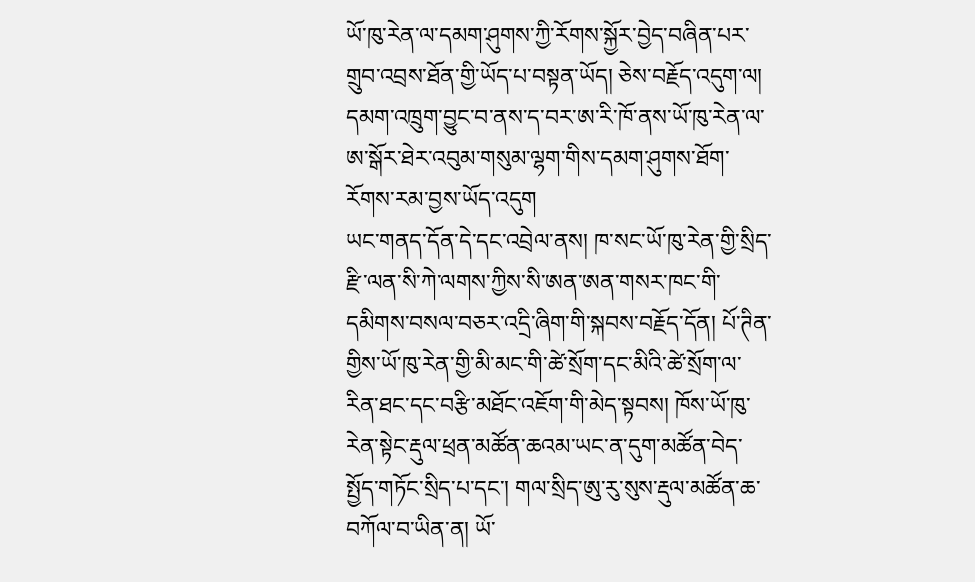ཡོ་ཁུ་རེན་ལ་དམག་ཤུགས་ཀྱི་རོགས་སྐྱོར་བྱེད་བཞིན་པར་གྲུབ་འབྲས་ཐོན་གྱི་ཡོད་པ་བསྟན་ཡོད། ཅེས་བརྗོད་འདུག་ལ། དམག་འཁྲུག་བྱུང་བ་ནས་ད་བར་ཨ་རི་ཁོ་ནས་ཡོ་ཁུ་རེན་ལ་ཨ་སྒོར་ཐེར་འབུམ་གསུམ་ལྷག་གིས་དམག་ཤུགས་ཐོག་རོགས་རམ་བྱས་ཡོད་འདུག
ཡང་གནད་དོན་དེ་དང་འབྲེལ་ནས། ཁ་སང་ཡོ་ཁུ་རེན་གྱི་སྲིད་རྫི་ལན་སི་ཀེ་ལགས་ཀྱིས་སི་ཨན་ཨན་གསར་ཁང་གི་དམིགས་བསལ་བཅར་འདྲི་ཞིག་གི་སྐབས་བརྗོད་དོན། པོ་ཊིན་གྱིས་ཡོ་ཁུ་རེན་གྱི་མི་མང་གི་ཚེ་སྲོག་དང་མིའི་ཚེ་སྲོག་ལ་རིན་ཐང་དང་བརྩི་མཐོང་འཇོག་གི་མེད་སྟབས། ཁོས་ཡོ་ཁུ་རེན་སྟེང་རྡུལ་ཕྲན་མཚོན་ཆའམ་ཡང་ན་དུག་མཚོན་བེད་སྤྱོད་གཏོང་སྲིད་པ་དང་། གལ་སྲིད་ཨུ་རུ་སུས་རྡུལ་མཚོན་ཆ་བཀོལ་བ་ཡིན་ན། ཡོ་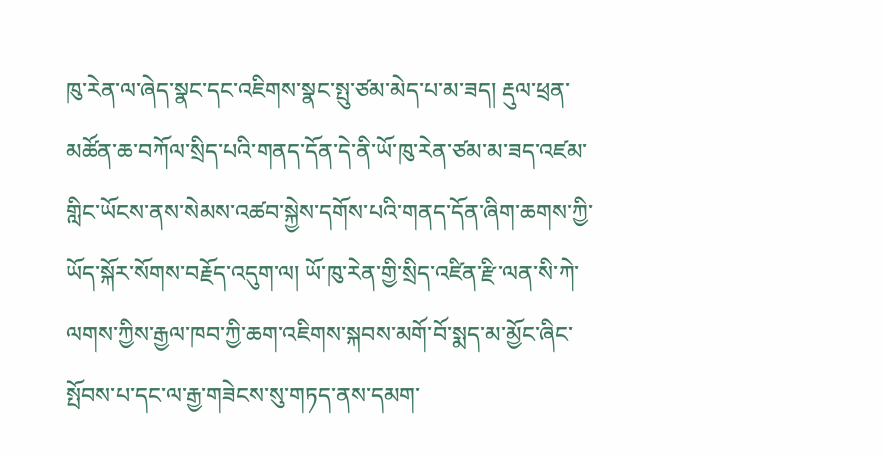ཁུ་རེན་ལ་ཞེད་སྣང་དང་འཇིགས་སྣང་སྤུ་ཙམ་མེད་པ་མ་ཟད། རྡུལ་ཕྲན་མཚོན་ཆ་བཀོལ་སྲིད་པའི་གནད་དོན་དེ་ནི་ཡོ་ཁུ་རེན་ཙམ་མ་ཟད་འཛམ་གླིང་ཡོངས་ནས་སེམས་འཚབ་སྐྱེས་དགོས་པའི་གནད་དོན་ཞིག་ཆགས་ཀྱི་ཡོད་སྐོར་སོགས་བརྗོད་འདུག་ལ། ཡོ་ཁུ་རེན་གྱི་སྲིད་འཛིན་རྫི་ལན་སི་ཀེ་ལགས་ཀྱིས་རྒྱལ་ཁབ་ཀྱི་ཆག་འཇིགས་སྐབས་མགོ་བོ་སྨད་མ་མྱོང་ཞིང་སྤོབས་པ་དང་ལ་རྒྱ་གཟེངས་སུ་གཏད་ནས་དམག་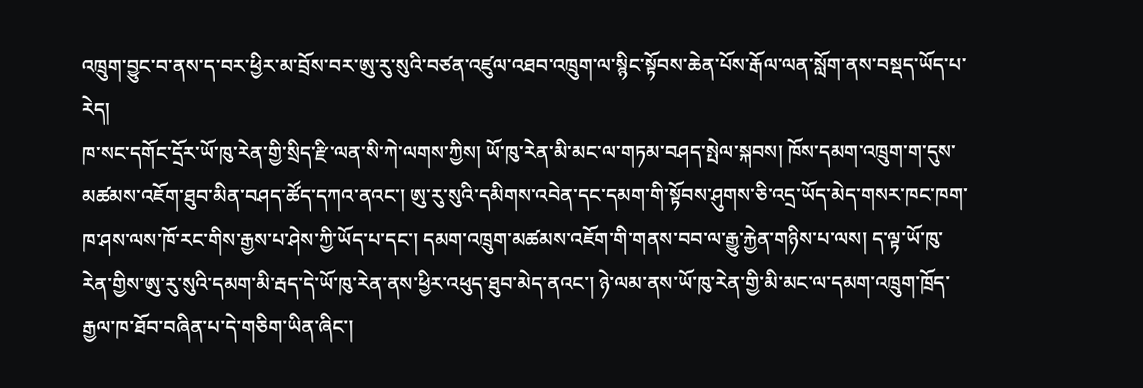འཁྲུག་བྱུང་བ་ནས་ད་བར་ཕྱིར་མ་བྲོས་བར་ཨུ་རུ་སུའི་བཙན་འཛུལ་འཐབ་འཁྲུག་ལ་སྙིང་སྟོབས་ཆེན་པོས་རྒོལ་ལན་སློག་ནས་བསྡད་ཡོད་པ་རེད།
ཁ་སང་དགོང་དྲོར་ཡོ་ཁུ་རེན་གྱི་སྲིད་རྫི་ལན་སི་ཀེ་ལགས་ཀྱིས། ཡོ་ཁུ་རེན་མི་མང་ལ་གཏམ་བཤད་སྤེལ་སྐབས། ཁོས་དམག་འཁྲུག་ག་དུས་མཚམས་འཇོག་ཐུབ་མིན་བཤད་ཚོད་དཀའ་ནའང་། ཨུ་རུ་སུའི་དམིགས་འབེན་དང་དམག་གི་སྟོབས་ཤུགས་ཅི་འདྲ་ཡོད་མེད་གསར་ཁང་ཁག་ཁ་ཤས་ལས་ཁོ་རང་གིས་རྒྱས་པ་ཤེས་ཀྱི་ཡོད་པ་དང་། དམག་འཁྲུག་མཚམས་འཇོག་གི་གནས་བབ་ལ་རྒྱུ་རྐྱེན་གཉིས་པ་ལས། ད་ལྟ་ཡོ་ཁུ་རེན་གྱིས་ཨུ་རུ་སུའི་དམག་མི་རྦད་དེ་ཡོ་ཁུ་རེན་ནས་ཕྱིར་འཕུད་ཐུབ་མེད་ནའང་། ཉེ་ལམ་ནས་ཡོ་ཁུ་རེན་གྱི་མི་མང་ལ་དམག་འཁྲུག་ཁྲོད་རྒྱལ་ཁ་ཐོབ་བཞིན་པ་དེ་གཅིག་ཡིན་ཞིང་།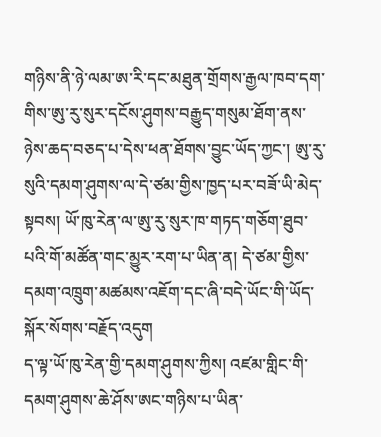གཉིས་ནི་ཉེ་ལམ་ཨ་རི་དང་མཐུན་གྲོགས་རྒྱལ་ཁབ་དག་གིས་ཨུ་རུ་སུར་དངོས་ཤུགས་བརྒྱུད་གསུམ་ཐོག་ནས་ཉེས་ཆད་བཅད་པ་དེས་ཕན་ཐོགས་བྱུང་ཡོད་ཀྱང་། ཨུ་རུ་སུའི་དམག་ཤུགས་ལ་དེ་ཙམ་གྱིས་ཁྱད་པར་བཟོ་ཡི་མེད་སྟབས། ཡོ་ཁུ་རེན་ལ་ཨུ་རུ་སུར་ཁ་གཏད་གཅོག་ཐུབ་པའི་གོ་མཚོན་གང་མྱུར་རག་པ་ཡིན་ན། དེ་ཙམ་གྱིས་དམག་འཁྲུག་མཚམས་འཇོག་དང་ཞི་བདེ་ཡོང་གི་ཡོད་སྐོར་སོགས་བརྗོད་འདུག
ད་ལྟ་ཡོ་ཁུ་རེན་གྱི་དམག་ཤུགས་ཀྱིས། འཛམ་གླིང་གི་དམག་ཤུགས་ཆེ་ཤོས་ཨང་གཉིས་པ་ཡིན་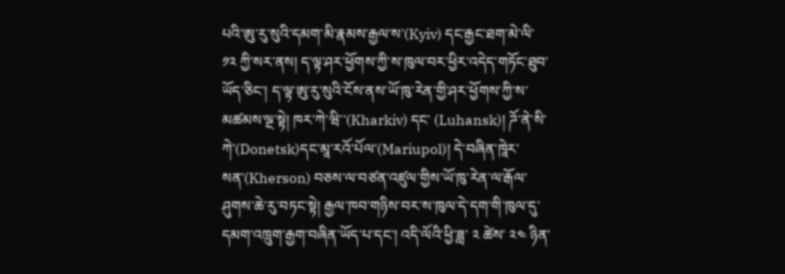པའི་ཨུ་རུ་སུའི་དམག་མི་རྣམས་རྒྱལ་ས་(Kyiv) དང་རྒྱང་ཐག་མེ་ལི་ ༡༢ ཀྱི་སར་ནས། ད་ལྟ་ཤར་ཕྱོགས་ཀྱི་ས་ཁུལ་བར་ཕྱིར་འདེད་གཏོང་ཐུབ་ཡོད་ཅིང་། ད་ལྟ་ཨུ་རུ་སུའི་ངོས་ནས་ཡོ་ཁུ་རེན་གྱི་ཤར་ཕྱོགས་ཀྱི་ས་མཚམས་ལྔ་སྟེ། ཁར་ཀེ་ཝི་་(Kharkiv) དང་ (Luhansk)། ཌོ་ནེ་སི་ཀེ་(Donetsk)དང་མཱ་རའོ་པོལ་(Mariupol)། དེ་བཞིན་ཁཱེར་སན་(Kherson) བཅས་ལ་བཙན་འཛུལ་གྱིས་ཡོ་ཁུ་རེན་ལ་རྒོལ་ཤུགས་ཆེ་རུ་བཏང་སྟེ། རྒྱལ་ཁབ་གཉིས་བར་ས་ཁུལ་དེ་དག་གི་ཁུལ་དུ་དམག་འཁྲུག་རྒྱག་བཞིན་ཡོད་པ་དང་། འདི་ལོའི་ཕྱི་ཟླ་ ༢ ཚེས་ ༢༤ ཉིན་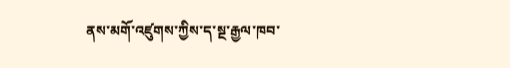ནས་མགོ་འཛུགས་ཀྱིས་ད་སྔ་རྒྱལ་ཁབ་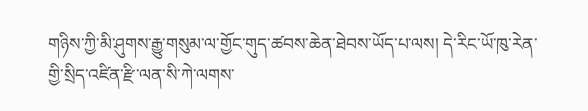གཉིས་ཀྱི་མི་ཤུགས་རྒྱུ་གསུམ་ལ་གྱོང་གུད་ཚབས་ཆེན་ཐེབས་ཡོད་པ་ལས། དེ་རིང་ཡོ་ཁུ་རེན་གྱི་སྲིད་འཛིན་རྫི་ལན་སི་ཀེ་ལགས་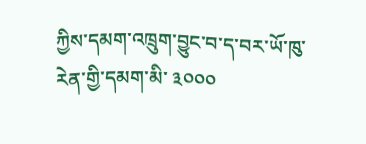ཀྱིས་དམག་འཁྲུག་བྱུང་བ་ད་བར་ཡོ་ཁུ་རེན་གྱི་དམག་མི་ ༣༠༠༠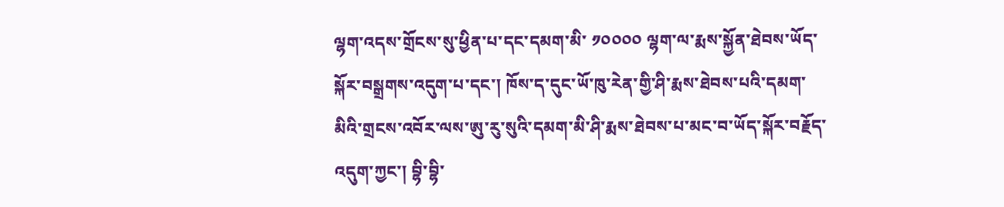ལྷག་འདས་གྲོངས་སུ་ཕྱིན་པ་དང་དམག་མི་ ༡༠༠༠༠ ལྷག་ལ་རྨས་སྐྱོན་ཐེབས་ཡོད་སྐོར་བསྒྲགས་འདུག་པ་དང་། ཁོས་ད་དུང་ཡོ་ཁུ་རེན་གྱི་ཤི་རྨས་ཐེབས་པའི་དམག་མིའི་གྲངས་འབོར་ལས་ཨུ་རུ་སུའི་དམག་མི་ཤི་རྨས་ཐེབས་པ་མང་བ་ཡོད་སྐོར་བརྗོད་འདུག་ཀྱང་། བྷི་བྷི་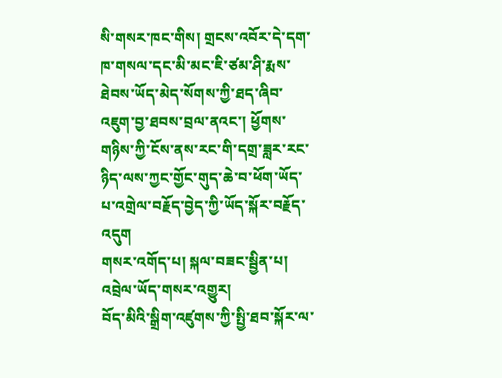སི་གསར་ཁང་གིས། གྲངས་འབོར་དེ་དག་ཁ་གསལ་དང་མི་མང་ཇི་ཙམ་ཤི་རྨས་ཐེབས་ཡོད་མེད་སོགས་ཀྱི་ཐད་ཞིབ་འཇུག་བྱ་ཐབས་བྲལ་ནའང་། ཕྱོགས་གཉིས་ཀྱི་ངོས་ནས་རང་གི་དགྲ་ཟླར་རང་ཉིད་ལས་ཀྱང་གྱོང་གུད་ཆེ་བ་ཕོག་ཡོད་པ་འགྲེལ་བརྗོད་བྱེད་ཀྱི་ཡོད་སྐོར་བརྗོད་འདུག
གསར་འགོད་པ། སྐལ་བཟང་སྦྱིན་པ།
འབྲེལ་ཡོད་གསར་འགྱུར།
བོད་མིའི་སྒྲིག་འཛུགས་ཀྱི་སྤྱི་ཐབ་སྐོར་ལ་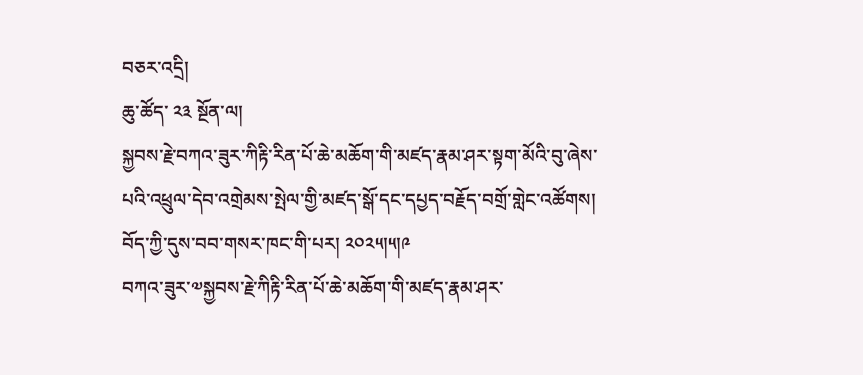བཅར་འདྲི།
ཆུ་ཚོད་ ༢༣ སྔོན་ལ།
སྐྱབས་རྗེ་བཀའ་ཟུར་ཀིརྟི་རིན་པོ་ཆེ་མཆོག་གི་མཛད་རྣམ་ཤར་སྟག་མོའི་བུ་ཞེས་པའི་འཕྲུལ་དེབ་འགྲེམས་སྤེལ་གྱི་མཛད་སྒོ་དང་དཔྱད་བརྗོད་བགྲོ་གླེང་འཚོགས། བོད་ཀྱི་དུས་བབ་གསར་ཁང་གི་པར། ༢༠༢༥།༥།༩
བཀའ་ཟུར་༧སྐྱབས་རྗེ་ཀིརྟི་རིན་པོ་ཆེ་མཆོག་གི་མཛད་རྣམ་ཤར་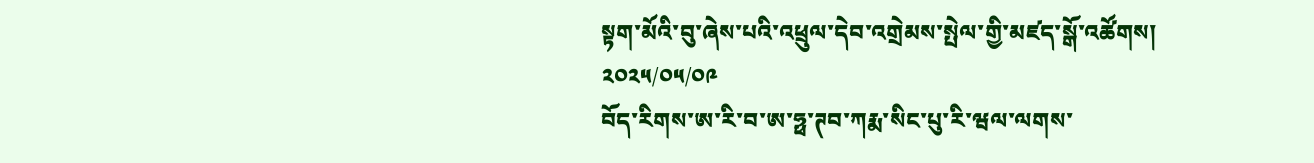སྟག་མོའི་བུ་ཞེས་པའི་འཕྲུལ་དེབ་འགྲེམས་སྤེལ་གྱི་མཛད་སྒོ་འཚོགས།
༢༠༢༥/༠༥/༠༩
བོད་རིགས་ཨ་རི་བ་ཨ་ཧྥ་ཊབ་ཀརྨ་སིང་པུ་རི་ཝལ་ལགས་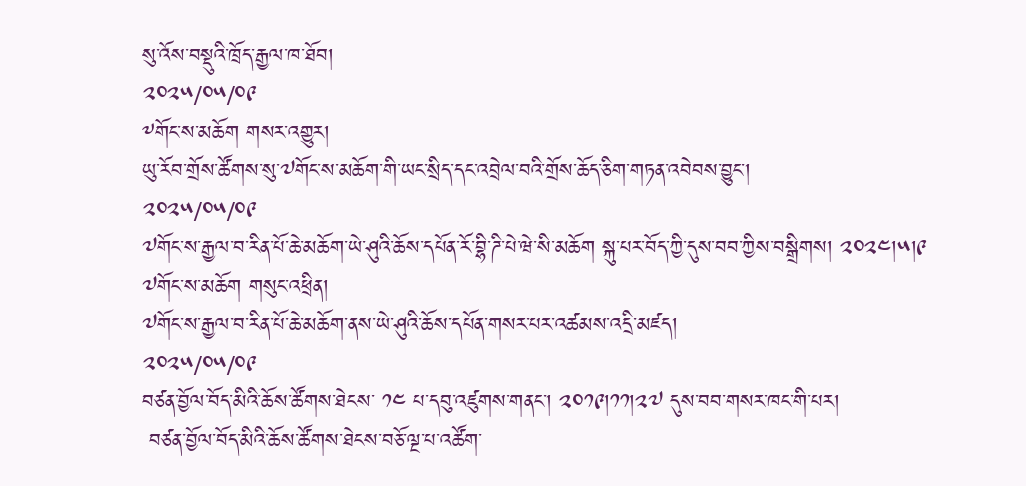སུ་འོས་བསྡུའི་ཁྲོད་རྒྱལ་ཁ་ཐོབ།
༢༠༢༥/༠༥/༠༩
༸གོང་ས་མཆོག གསར་འགྱུར།
ཡུ་རོབ་གྲོས་ཚོགས་སུ་༧གོང་ས་མཆོག་གི་ཡང་སྲིད་དང་འབྲེལ་བའི་གྲོས་ཆོད་ཅིག་གཏན་འབེབས་བྱུང་།
༢༠༢༥/༠༥/༠༩
༧གོང་ས་རྒྱལ་བ་རིན་པོ་ཆེ་མཆོག་ཡེ་ཤུའི་ཆོས་དཔོན་རོ་བྷི་ཌི་པེ་ཝེ་སི་མཆོག སྐུ་པར་བོད་ཀྱི་དུས་བབ་ཀྱིས་བསྒྲིགས། ༢༠༢༤།༥།༩
༧གོང་ས་མཆོག གསུང་འཕྲིན།
༧གོང་ས་རྒྱལ་བ་རིན་པོ་ཆེ་མཆོག་ནས་ཡེ་ཤུའི་ཆོས་དཔོན་གསར་པར་འཚམས་འདྲི་མཛད།
༢༠༢༥/༠༥/༠༩
བཙན་བྱོལ་བོད་མིའི་ཆོས་ཚོགས་ཐེངས་ ༡༤ པ་དབུ་འཛུགས་གནང་། ༢༠༡༩།༡༡།༢༧ དུས་བབ་གསར་ཁང་གི་པར།
 བཙན་བྱོལ་བོད་མིའི་ཆོས་ཚོགས་ཐེངས་བཅོ་ལྔ་པ་འཚོག་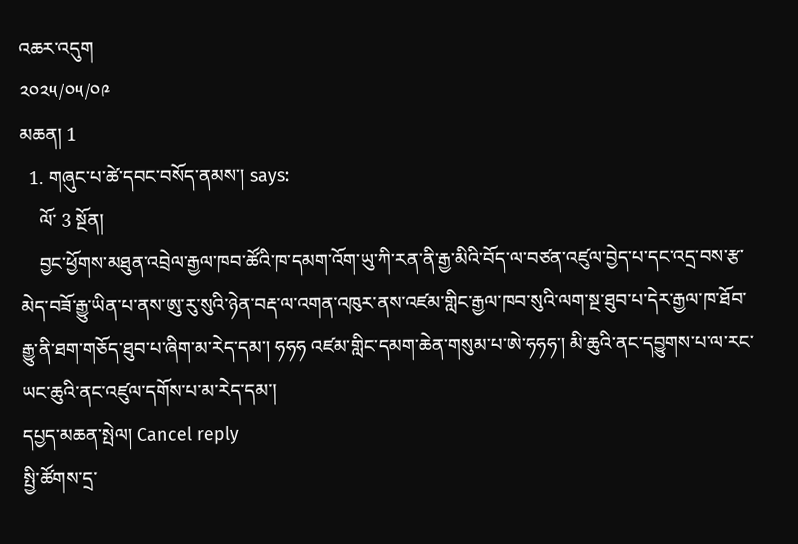འཆར་འདུག
༢༠༢༥/༠༥/༠༩
མཆན། 1
  1. གཞུང་པ་ཚེ་དབང་བསོད་ནམས་། says:
    ལོ་ 3 སྔོན།
    བྱང་ཕྱོགས་མཐུན་འབྲེལ་རྒྱལ་ཁབ་ཚོའི་ཁ་དམག་འོག་ཡུ་ཀི་རན་ནི་རྒྱ་མིའི་བོད་ལ་བཙན་འཛུལ་བྱེད་པ་དང་འདྲ་བས་རྩ་མེད་བཟོ་རྒྱུ་ཡིན་པ་ནས་ཨུ་རུ་སུའི་ཉེན་བརྡ་ལ་འགན་འཁུར་ནས་འཛམ་གླིང་རྒྱལ་ཁབ་སུའི་ལག་སྔ་ཐུབ་པ་དེར་རྒྱལ་ཁ་ཐོབ་རྒྱུ་ནི་ཐག་གཅོད་ཐུབ་པ་ཞིག་མ་རེད་དམ་། ཧཧཧ འཛམ་གླིང་དམག་ཆེན་གསུམ་པ་ཨེ་ཧཧཧ་། མི་ཆུའི་ནང་དབྱུགས་པ་ལ་རང་ཡང་ཆུའི་ནང་འཛུལ་དགོས་པ་མ་རེད་དམ་།
དཔྱད་མཆན་སྤེལ། Cancel reply
སྤྱི་ཚོགས་དྲ་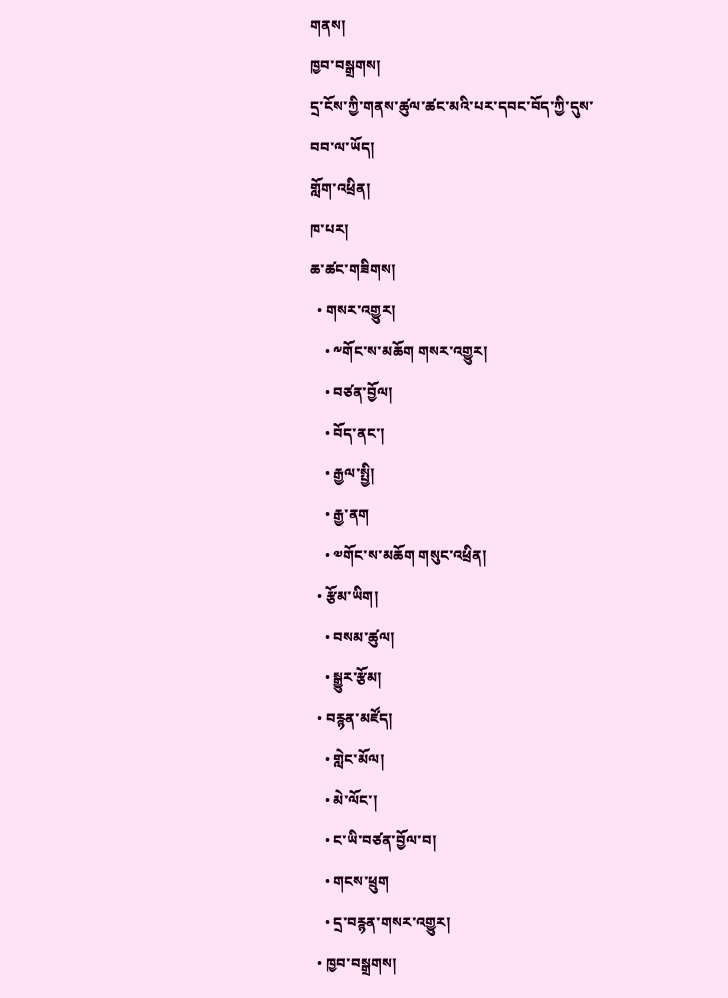གནས།
ཁྱབ་བསྒྲགས།
དྲ་ངོས་ཀྱི་གནས་ཚུལ་ཚང་མའི་པར་དབང་བོད་ཀྱི་དུས་བབ་ལ་ཡོད།
གློག་འཕྲིན།
ཁ་པར།
ཆ་ཚང་གཟིགས།
  • གསར་འགྱུར།
    • ༸གོང་ས་མཆོག གསར་འགྱུར།
    • བཙན་བྱོལ།
    • བོད་ནང་།
    • རྒྱལ་སྤྱི།
    • རྒྱ་ནག
    • ༧གོང་ས་མཆོག གསུང་འཕྲིན།
  • རྩོམ་ཡིག།
    • བསམ་ཚུལ།
    • སྒྱུར་རྩོམ།
  • བརྙན་མཛོད།
    • གླེང་མོལ།
    • མེ་ལོང་།
    • ང་ཡི་བཙན་བྱོལ་བ།
    • གངས་ཕྲུག
    • དྲ་བརྙན་གསར་འགྱུར།
  • ཁྱབ་བསྒྲགས།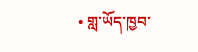• གླ་ཡོད་ཁྱབ་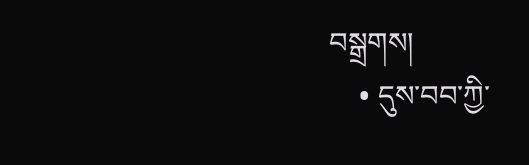བསྒྲགས།
    • དུས་བབ་ཀྱི་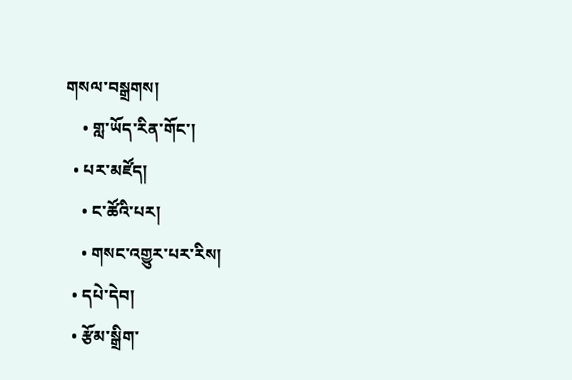གསལ་བསྒྲགས།
    • གླ་ཡོད་རིན་གོང་།
  • པར་མཛོད།
    • ང་ཚོའི་པར།
    • གསང་འགྱུར་པར་རིས།
  • དཔེ་དེབ།
  • རྩོམ་སྒྲིག་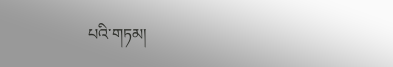པའི་གཏམ།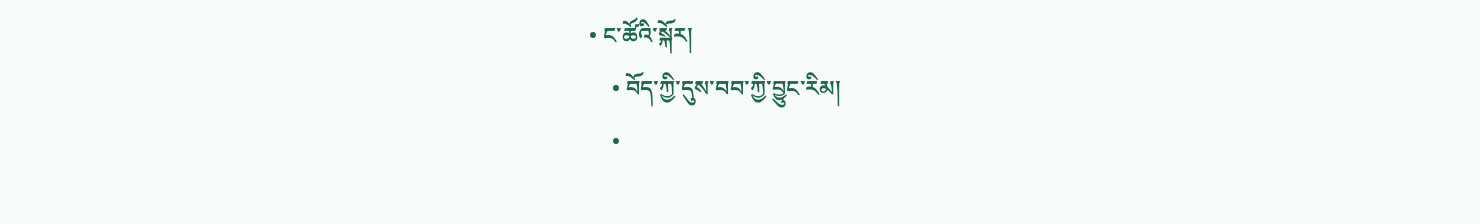• ང་ཚོའི་སྐོར།
    • བོད་ཀྱི་དུས་བབ་ཀྱི་བྱུང་རིམ།
    •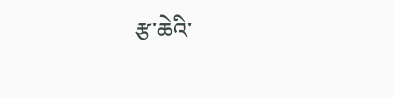རྩ་ཆེའི་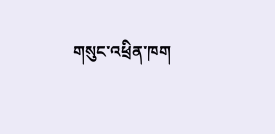གསུང་འཕྲིན་ཁག